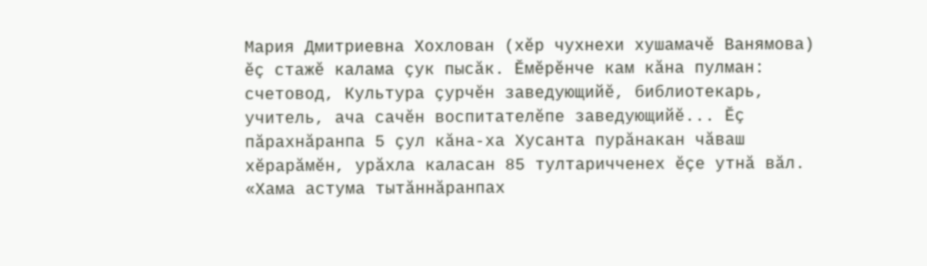Мария Дмитриевна Хохлован (хӗр чухнехи хушамачӗ Ванямова) ӗç стажӗ калама çук пысăк. Ӗмӗрӗнче кам кăна пулман: счетовод, Культура çурчӗн заведующийӗ, библиотекарь, учитель, ача сачӗн воспитателӗпе заведующийӗ... Ӗç пăрахнăранпа 5 çул кăна-ха Хусанта пурăнакан чăваш хӗрарăмӗн, урăхла каласан 85 тултаричченех ӗçе утнă вăл.
«Хама астума тытăннăранпах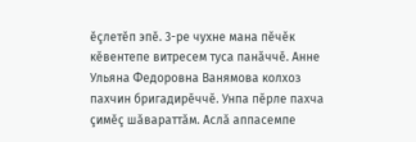ӗçлетӗп эпӗ. 3-ре чухне мана пӗчӗк кӗвентепе витресем туса панăччӗ. Анне Ульяна Федоровна Ванямова колхоз пахчин бригадирӗччӗ. Унпа пӗрле пахча çимӗç шăвараттăм. Аслă аппасемпе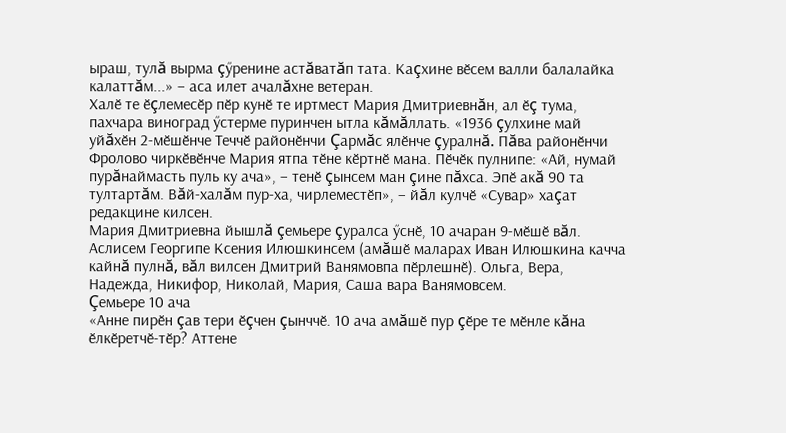ыраш, тулă вырма çӳренине астăватăп тата. Каçхине вӗсем валли балалайка калаттăм...» – аса илет ачалăхне ветеран.
Халӗ те ӗçлемесӗр пӗр кунӗ те иртмест Мария Дмитриевнăн, ал ӗç тума, пахчара виноград ӳстерме пуринчен ытла кăмăллать. «1936 çулхине май уйăхӗн 2-мӗшӗнче Теччӗ районӗнчи Çармăс ялӗнче çуралнă. Пăва районӗнчи Фролово чиркӗвӗнче Мария ятпа тӗне кӗртнӗ мана. Пӗчӗк пулнипе: «Ай, нумай пурăнаймасть пуль ку ача», – тенӗ çынсем ман çине пăхса. Эпӗ акă 90 та тултартăм. Вăй-халăм пур-ха, чирлеместӗп», – йăл кулчӗ «Сувар» хаçат редакцине килсен.
Мария Дмитриевна йышлă çемьере çуралса ӳснӗ, 10 ачаран 9-мӗшӗ вăл. Аслисем Георгипе Ксения Илюшкинсем (амăшӗ маларах Иван Илюшкина качча кайнă пулнă, вăл вилсен Дмитрий Ванямовпа пӗрлешнӗ). Ольга, Вера, Надежда, Никифор, Николай, Мария, Саша вара Ванямовсем.
Çемьере 10 ача
«Анне пирӗн çав тери ӗçчен çынччӗ. 10 ача амăшӗ пур çӗре те мӗнле кăна ӗлкӗретчӗ-тӗр? Аттене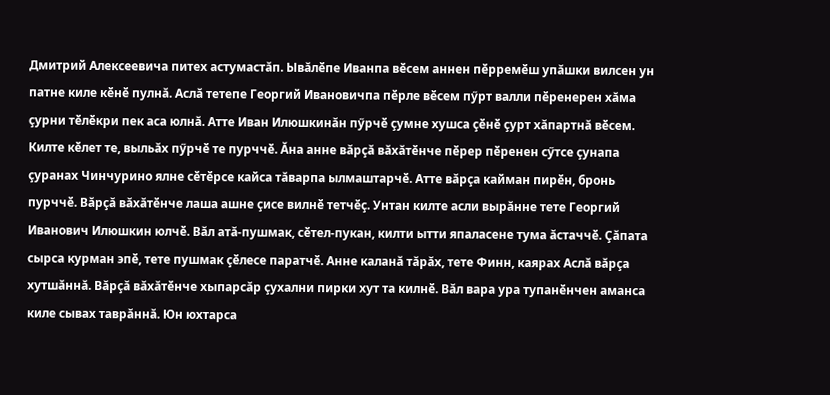Дмитрий Алексеевича питех астумастăп. Ывăлӗпе Иванпа вӗсем аннен пӗрремӗш упăшки вилсен ун патне киле кӗнӗ пулнă. Аслă тетепе Георгий Ивановичпа пӗрле вӗсем пӳрт валли пӗренерен хăма çурни тӗлӗкри пек аса юлнă. Атте Иван Илюшкинăн пӳрчӗ çумне хушса çӗнӗ çурт хăпартнă вӗсем. Килте кӗлет те, выльăх пӳрчӗ те пурччӗ. Ăна анне вăрçă вăхăтӗнче пӗрер пӗренен сӳтсе çунапа çуранах Чинчурино ялне сӗтӗрсе кайса тăварпа ылмаштарчӗ. Атте вăрçа кайман пирӗн, бронь пурччӗ. Вăрçă вăхăтӗнче лаша ашне çисе вилнӗ тетчӗç. Унтан килте асли вырăнне тете Георгий Иванович Илюшкин юлчӗ. Вăл атă-пушмак, сӗтел-пукан, килти ытти япаласене тума ăстаччӗ. Çăпата сырса курман эпӗ, тете пушмак çӗлесе паратчӗ. Анне каланă тăрăх, тете Финн, каярах Аслă вăрçа хутшăннă. Вăрçă вăхăтӗнче хыпарсăр çухални пирки хут та килнӗ. Вăл вара ура тупанӗнчен аманса киле сывах таврăннă. Юн юхтарса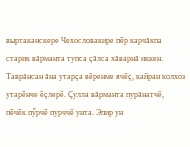выртаканскере Чехословакире пӗр карчăкпа старик вăрманта тупса çăлса хăварнă иккен. Таврăнсан ăна утарçа вӗренме ячӗç, кайран колхоз утарӗнче ӗçлерӗ. Çулла вăрманта пурăнатчӗ, пӗчӗк пӳрчӗ пурччӗ унта. Эпир ун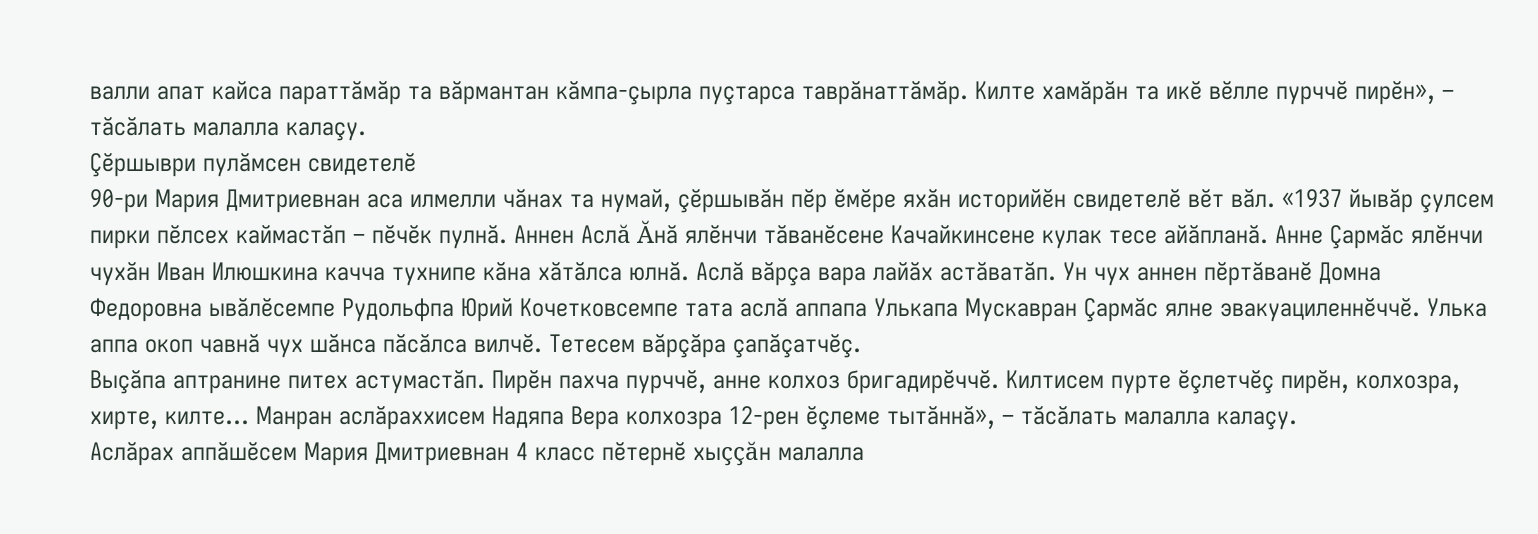валли апат кайса параттăмăр та вăрмантан кăмпа-çырла пуçтарса таврăнаттăмăр. Килте хамăрăн та икӗ вӗлле пурччӗ пирӗн», – тăсăлать малалла калаçу.
Çӗршыври пулăмсен свидетелӗ
90-ри Мария Дмитриевнан аса илмелли чăнах та нумай, çӗршывăн пӗр ӗмӗре яхăн историйӗн свидетелӗ вӗт вăл. «1937 йывăр çулсем пирки пӗлсех каймастăп – пӗчӗк пулнă. Аннен Аслă Ăнă ялӗнчи тăванӗсене Качайкинсене кулак тесе айăпланă. Анне Çармăс ялӗнчи чухăн Иван Илюшкина качча тухнипе кăна хăтăлса юлнă. Аслă вăрçа вара лайăх астăватăп. Ун чух аннен пӗртăванӗ Домна Федоровна ывăлӗсемпе Рудольфпа Юрий Кочетковсемпе тата аслă аппапа Улькапа Мускавран Çармăс ялне эвакуациленнӗччӗ. Улька аппа окоп чавнă чух шăнса пăсăлса вилчӗ. Тетесем вăрçăра çапăçатчӗç.
Выçăпа аптранине питех астумастăп. Пирӗн пахча пурччӗ, анне колхоз бригадирӗччӗ. Килтисем пурте ӗçлетчӗç пирӗн, колхозра, хирте, килте... Манран аслăраххисем Надяпа Вера колхозра 12-рен ӗçлеме тытăннă», – тăсăлать малалла калаçу.
Аслăрах аппăшӗсем Мария Дмитриевнан 4 класс пӗтернӗ хыççăн малалла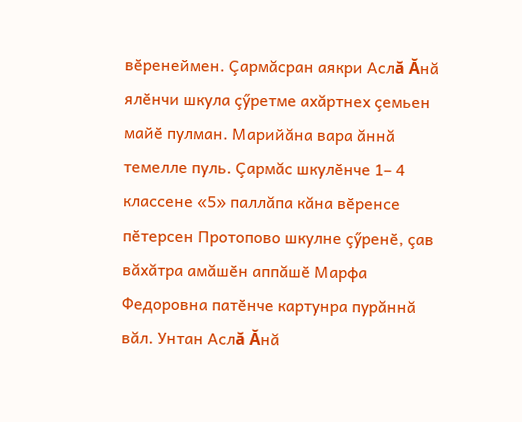вӗренеймен. Çармăсран аякри Аслă Ăнă ялӗнчи шкула çӳретме ахăртнех çемьен майӗ пулман. Марийăна вара ăннă темелле пуль. Çармăс шкулӗнче 1– 4 классене «5» паллăпа кăна вӗренсе пӗтерсен Протопово шкулне çӳренӗ, çав вăхăтра амăшӗн аппăшӗ Марфа Федоровна патӗнче картунра пурăннă вăл. Унтан Аслă Ăнă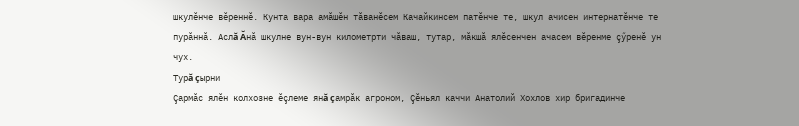шкулӗнче вӗреннӗ. Кунта вара амăшӗн тăванӗсем Качайкинсем патӗнче те, шкул ачисен интернатӗнче те пурăннă. Аслă Ăнă шкулне вун-вун километрти чăваш, тутар, мăкшă ялӗсенчен ачасем вӗренме çӳренӗ ун чух.
Турă çырни
Çармăс ялӗн колхозне ӗçлеме янă çамрăк агроном, Çӗньял каччи Анатолий Хохлов хир бригадинче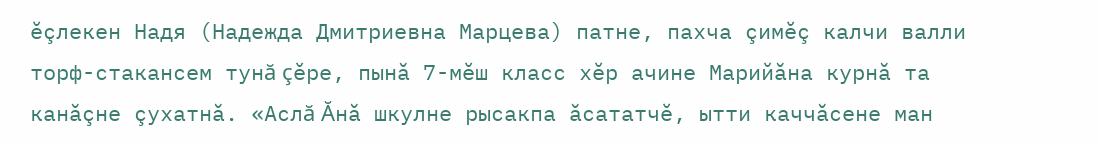ӗçлекен Надя (Надежда Дмитриевна Марцева) патне, пахча çимӗç калчи валли торф-стакансем тунă çӗре, пынă 7-мӗш класс хӗр ачине Марийăна курнă та канăçне çухатнă. «Аслă Ăнă шкулне рысакпа ăсататчӗ, ытти каччăсене ман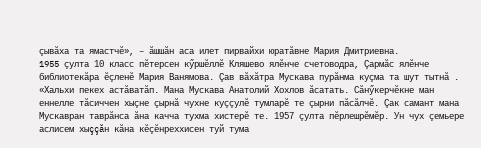çывăха та ямастчӗ», – ăшшăн аса илет пирвайхи юратăвне Мария Дмитриевна.
1955 çулта 10 класс пӗтерсен кӳршӗллӗ Кляшево ялӗнче счетоводра, Çармăс ялӗнче библиотекăра ӗçленӗ Мария Ванямова. Çав вăхăтра Мускава пурăнма куçма та шут тытнă . «Хальхи пекех астăватăп. Мана Мускава Анатолий Хохлов ăсатать. Сăнӳкерчӗкне ман еннелле тăсиччен хыçне çырнă чухне куççулӗ тумларӗ те çырни пăсăлчӗ. Çак самант мана Мускавран таврăнса ăна качча тухма хистерӗ те. 1957 çулта пӗрлешрӗмӗр. Ун чух çемьере аслисем хыççăн кăна кӗçӗнреххисен туй тума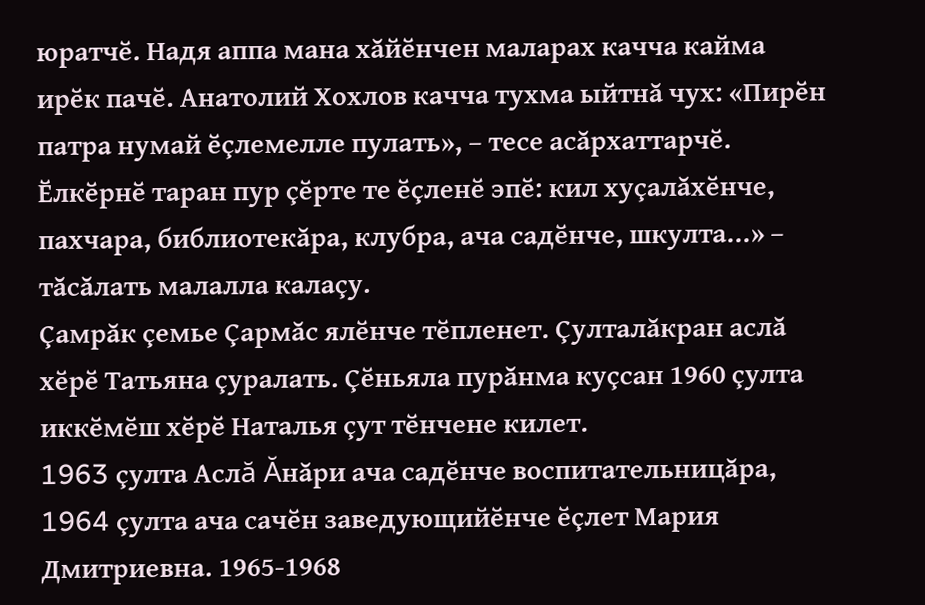юратчӗ. Надя аппа мана хăйӗнчен маларах качча кайма ирӗк пачӗ. Анатолий Хохлов качча тухма ыйтнă чух: «Пирӗн патра нумай ӗçлемелле пулать», – тесе асăрхаттарчӗ. Ӗлкӗрнӗ таран пур çӗрте те ӗçленӗ эпӗ: кил хуçалăхӗнче, пахчара, библиотекăра, клубра, ача садӗнче, шкулта...» – тăсăлать малалла калаçу.
Çамрăк çемье Çармăс ялӗнче тӗпленет. Çулталăкран аслă хӗрӗ Татьяна çуралать. Çӗньяла пурăнма куçсан 1960 çулта иккӗмӗш хӗрӗ Наталья çут тӗнчене килет.
1963 çулта Аслă Ăнăри ача садӗнче воспитательницăра, 1964 çулта ача сачӗн заведующийӗнче ӗçлет Мария Дмитриевна. 1965-1968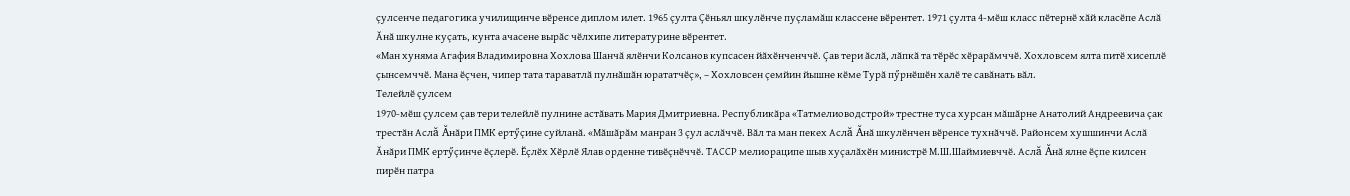çулсенче педагогика училищинче вӗренсе диплом илет. 1965 çулта Çӗньял шкулӗнче пуçламăш классене вӗрентет. 1971 çулта 4-мӗш класс пӗтернӗ хăй класӗпе Аслă Ăнă шкулне куçать, кунта ачасене вырăс чӗлхипе литературине вӗрентет.
«Ман хуняма Агафия Владимировна Хохлова Шанчă ялӗнчи Колсанов купсасен йăхӗнченччӗ. Çав тери ăслă, лăпкă та тӗрӗс хӗрарăмччӗ. Хохловсем ялта питӗ хисеплӗ çынсемччӗ. Мана ӗçчен, чипер тата тараватлă пулнăшăн юрататчӗç», – Хохловсен çемйин йышне кӗме Турă пӳрнӗшӗн халӗ те савăнать вăл.
Телейлӗ çулсем
1970-мӗш çулсем çав тери телейлӗ пулнине астăвать Мария Дмитриевна. Республикăра «Татмелиоводстрой» трестне туса хурсан мăшăрне Анатолий Андреевича çак трестăн Аслă Ăнăри ПМК ертӳçине суйланă. «Мăшăрăм манран 3 çул аслăччӗ. Вăл та ман пекех Аслă Ăнă шкулӗнчен вӗренсе тухнăччӗ. Районсем хушшинчи Аслă Ăнăри ПМК ертӳçинче ӗçлерӗ. Ӗçлӗх Хӗрлӗ Ялав орденне тивӗçнӗччӗ. ТАССР мелиораципе шыв хуçалăхӗн министрӗ М.Ш.Шаймиевччӗ. Аслă Ăнă ялне ӗçпе килсен пирӗн патра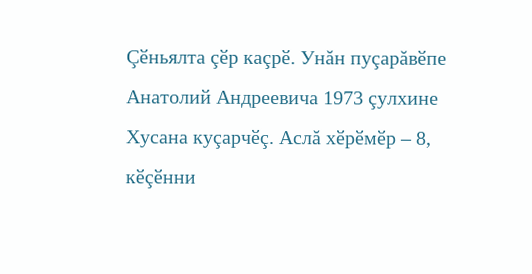Çӗньялта çӗр каçрӗ. Унăн пуçарăвӗпе Анатолий Андреевича 1973 çулхине Хусана куçарчӗç. Аслă хӗрӗмӗр – 8, кӗçӗнни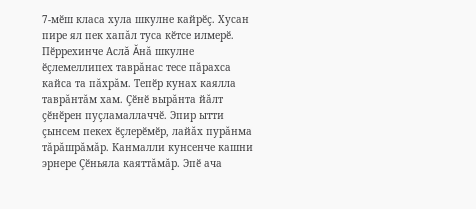7-мӗш класа хула шкулне кайрӗç. Хусан пире ял пек хапăл туса кӗтсе илмерӗ. Пӗррехинче Аслă Ăнă шкулне ӗçлемеллипех таврăнас тесе пăрахса кайса та пăхрăм. Тепӗр кунах каялла таврăнтăм хам. Çӗнӗ вырăнта йăлт çӗнӗрен пуçламаллаччӗ. Эпир ытти çынсем пекех ӗçлерӗмӗр, лайăх пурăнма тăрăшрăмăр. Канмалли кунсенче кашни эрнере Çӗньяла каяттăмăр. Эпӗ ача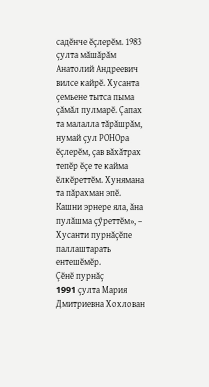садӗнче ӗçлерӗм. 1983 çулта мăшăрăм Анатолий Андреевич вилсе кайрӗ. Хусанта çемьене тытса пыма çăмăл пулмарӗ. Çапах та малалла тăрăшрăм, нумай çул РОНОра ӗçлерӗм, çав вăхăтрах тепӗр ӗçе те кайма ӗлкӗреттӗм. Хунямана та пăрахман эпӗ. Кашни эрнере яла, ăна пулăшма çӳреттӗм», – Хусанти пурнăçӗпе паллаштарать ентешӗмӗр.
Çӗнӗ пурнăç
1991 çулта Мария Дмитриевна Хохлован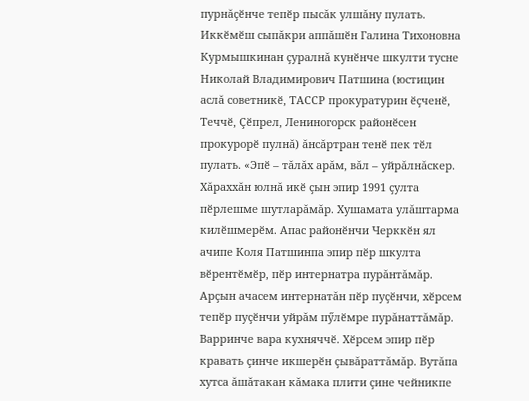пурнăçӗнче тепӗр пысăк улшăну пулать. Иккӗмӗш сыпăкри аппăшӗн Галина Тихоновна Курмышкинан çуралнă кунӗнче шкулти тусне Николай Владимирович Патшина (юстицин аслă советникӗ, ТАССР прокуратурин ӗçченӗ, Теччӗ, Çӗпрел, Лениногорск районӗсен прокурорӗ пулнă) ăнсăртран тенӗ пек тӗл пулать. «Эпӗ – тăлăх арăм, вăл – уйрăлнăскер. Хăраххăн юлнă икӗ çын эпир 1991 çулта пӗрлешме шутларăмăр. Хушамата улăштарма килӗшмерӗм. Апас районӗнчи Черккӗн ял ачипе Коля Патшинпа эпир пӗр шкулта вӗрентӗмӗр, пӗр интернатра пурăнтăмăр. Арçын ачасем интернатăн пӗр пуçӗнчи, хӗрсем тепӗр пуçӗнчи уйрăм пӳлӗмре пурăнаттăмăр. Варринче вара кухняччӗ. Хӗрсем эпир пӗр кравать çинче икшерӗн çывăраттăмăр. Вутăпа хутса ăшăтакан кăмака плити çине чейникпе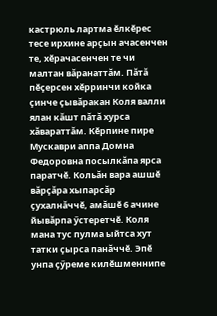кастрюль лартма ӗлкӗрес тесе ирхине арçын ачасенчен те, хӗрачасенчен те чи малтан вăранаттăм. Пăтă пӗçерсен хӗрринчи койка çинче çывăракан Коля валли ялан кăшт пăтă хурса хăвараттăм. Кӗрпине пире Мускаври аппа Домна Федоровна посылкăпа ярса паратчӗ. Кольăн вара ашшӗ вăрçăра хыпарсăр çухалнăччӗ, амăшӗ 6 ачине йывăрпа ӳстеретчӗ. Коля мана тус пулма ыйтса хут татки çырса панăччӗ. Эпӗ унпа çӳреме килӗшменнипе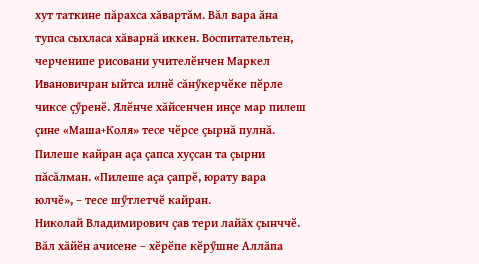хут таткине пăрахса хăвартăм. Вăл вара ăна тупса сыхласа хăварнă иккен. Воспитательтен, черченипе рисовани учителӗнчен Маркел Ивановичран ыйтса илнӗ сăнӳкерчӗке пӗрле чиксе çӳренӗ. Ялӗнче хăйсенчен инçе мар пилеш çине «Маша+Коля» тесе чӗрсе çырнă пулнă. Пилеше кайран аçа çапса хуçсан та çырни пăсăлман. «Пилеше аçа çапрӗ, юрату вара юлчӗ», – тесе шӳтлетчӗ кайран.
Николай Владимирович çав тери лайăх çынччӗ. Вăл хăйӗн ачисене – хӗрӗпе кӗрӳшне Аллăпа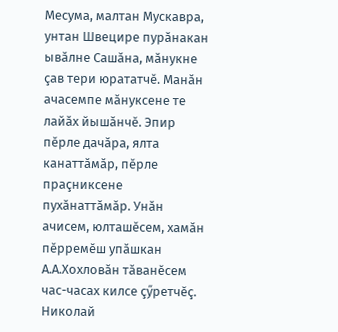Месума, малтан Мускавра, унтан Швецире пурăнакан ывăлне Сашăна, мăнукне çав тери юрататчӗ. Манăн ачасемпе мăнуксене те лайăх йышăнчӗ. Эпир пӗрле дачăра, ялта канаттăмăр, пӗрле праçниксене пухăнаттăмăр. Унăн ачисем, юлташӗсем, хамăн пӗрремӗш упăшкан А.А.Хохловăн тăванӗсем час-часах килсе çӳретчӗç. Николай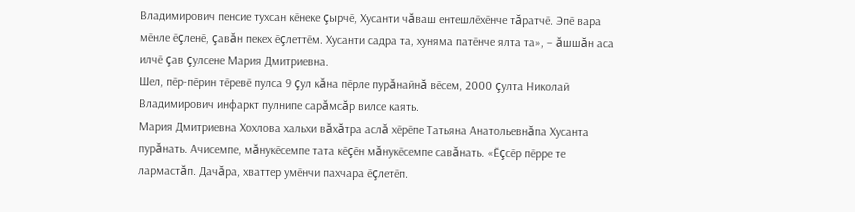Владимирович пенсие тухсан кӗнеке çырчӗ, Хусанти чăваш ентешлӗхӗнче тăратчӗ. Эпӗ вара мӗнле ӗçленӗ, çавăн пекех ӗçлеттӗм. Хусанти садра та, хуняма патӗнче ялта та», – ăшшăн аса илчӗ çав çулсене Мария Дмитриевна.
Шел, пӗр-пӗрин тӗревӗ пулса 9 çул кăна пӗрле пурăнайнă вӗсем, 2000 çулта Николай Владимирович инфаркт пулнипе сарăмсăр вилсе каять.
Мария Дмитриевна Хохлова хальхи вăхăтра аслă хӗрӗпе Татьяна Анатольевнăпа Хусанта пурăнать. Ачисемпе, мăнукӗсемпе тата кӗçӗн мăнукӗсемпе савăнать. «Ӗçсӗр пӗрре те лармастăп. Дачăра, хваттер умӗнчи пахчара ӗçлетӗп.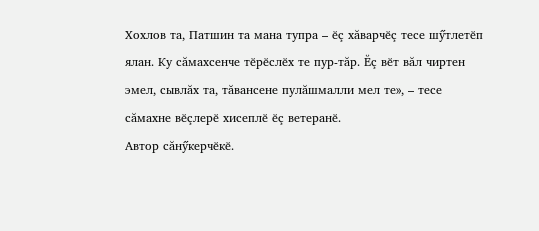Хохлов та, Патшин та мана тупра – ӗç хăварчӗç тесе шӳтлетӗп ялан. Ку сăмахсенче тӗрӗслӗх те пур-тăр. Ӗç вӗт вăл чиртен эмел, сывлăх та, тăвансене пулăшмалли мел те», – тесе сăмахне вӗçлерӗ хисеплӗ ӗç ветеранӗ.
Автор сăнӳкерчӗкӗ.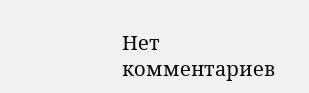Нет комментариев